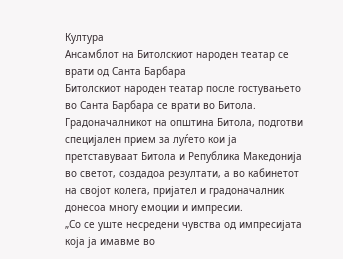Култура
Ансамблот на Битолскиот народен театар се врати од Санта Барбара
Битолскиот народен театар после гостувањето во Санта Барбара се врати во Битола. Градоначалникот на општина Битола, подготви специјален прием за луѓето кои ја претставуваат Битола и Република Македонија во светот, создадоа резултати, а во кабинетот на својот колега, пријател и градоначалник донесоа многу емоции и импресии.
„Со се уште несредени чувства од импресијата која ја имавме во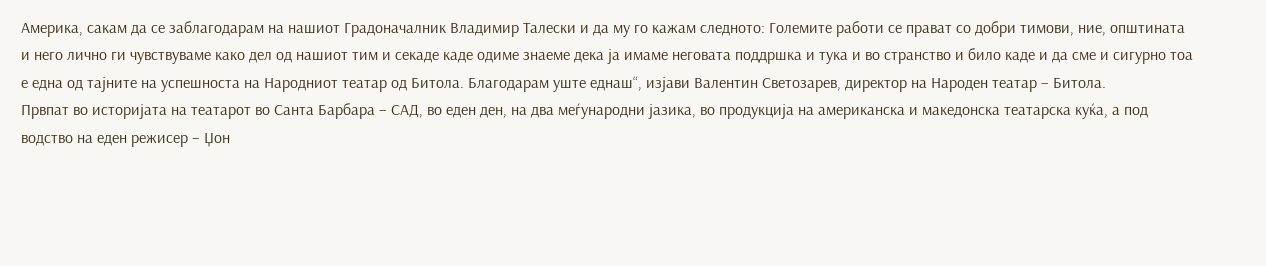Америка, сакам да се заблагодарам на нашиот Градоначалник Владимир Талески и да му го кажам следното: Големите работи се прават со добри тимови, ние, општината и него лично ги чувствуваме како дел од нашиот тим и секаде каде одиме знаеме дека ја имаме неговата поддршка и тука и во странство и било каде и да сме и сигурно тоа е една од тајните на успешноста на Народниот театар од Битола. Благодарам уште еднаш“, изјави Валентин Светозарев, директор на Народен театар – Битола.
Првпат во историјата на театарот во Санта Барбара – САД, во еден ден, на два меѓународни јазика, во продукција на американска и македонска театарска куќа, а под водство на еден режисер – Џон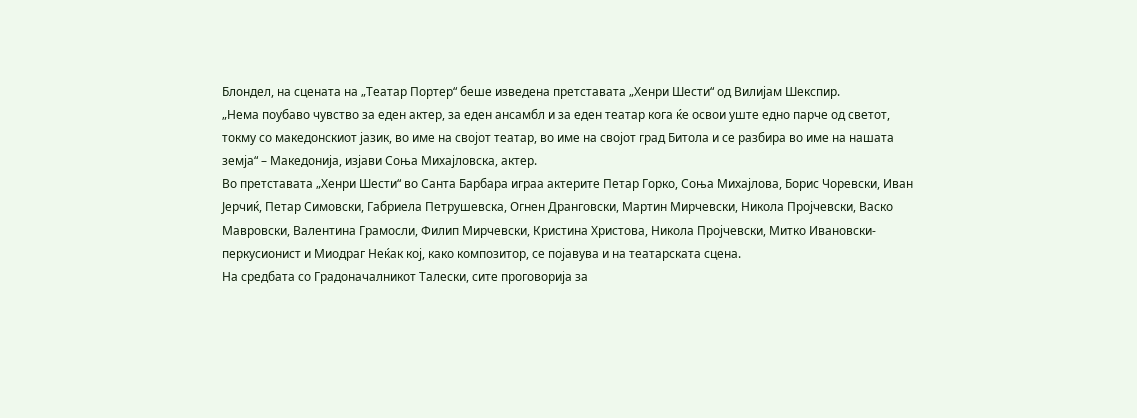Блондел, на сцената на „Театар Портер“ беше изведена претставата „Хенри Шести“ од Вилијам Шекспир.
„Нема поубаво чувство за еден актер, за еден ансамбл и за еден театар кога ќе освои уште едно парче од светот, токму со македонскиот јазик, во име на својот театар, во име на својот град Битола и се разбира во име на нашата земја“ – Македонија, изјави Соња Михајловска, актер.
Во претставата „Хенри Шести“ во Санта Барбара играа актерите Петар Горко, Соња Михајлова, Борис Чоревски, Иван Јерчиќ, Петар Симовски, Габриела Петрушевска, Огнен Дранговски, Мартин Мирчевски, Никола Пројчевски, Васко Мавровски, Валентина Грамосли, Филип Мирчевски, Кристина Христова, Никола Пројчевски, Митко Ивановски-перкусионист и Миодраг Неќак кој, како композитор, се појавува и на театарската сцена.
На средбата со Градоначалникот Талески, сите проговорија за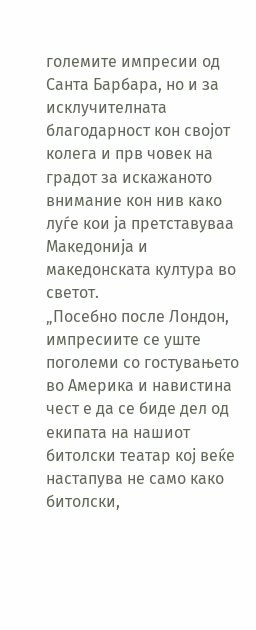големите импресии од Санта Барбара, но и за исклучителната благодарност кон својот колега и прв човек на градот за искажаното внимание кон нив како луѓе кои ја претставуваа Македонија и македонската култура во светот.
„Посебно после Лондон, импресиите се уште поголеми со гостувањето во Америка и навистина чест е да се биде дел од екипата на нашиот битолски театар кој веќе настапува не само како битолски,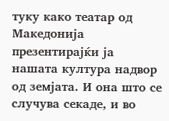туку како театар од Македонија презентирајќи ја нашата култура надвор од земјата. И она што се случува секаде, и во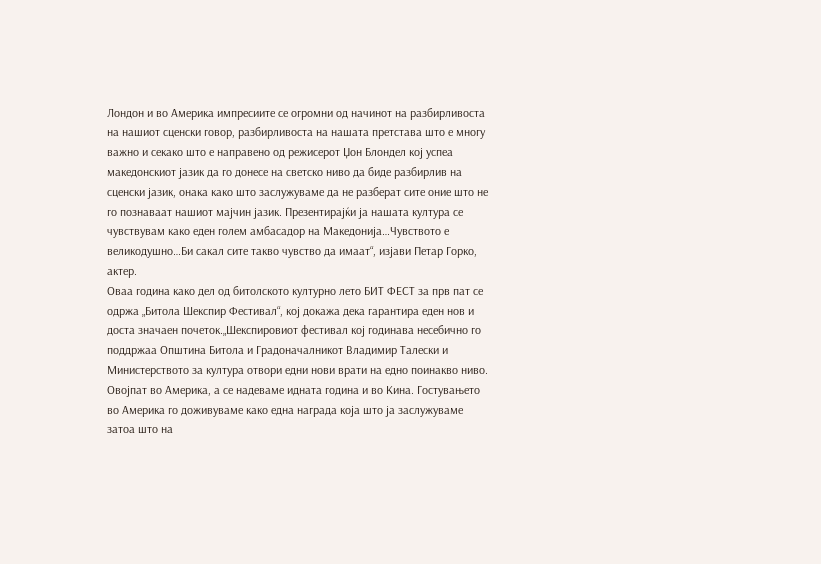Лондон и во Америка импресиите се огромни од начинот на разбирливоста на нашиот сценски говор, разбирливоста на нашата претстава што е многу важно и секако што е направено од режисерот Џон Блондел кој успеа македонскиот јазик да го донесе на светско ниво да биде разбирлив на сценски јазик, онака како што заслужуваме да не разберат сите оние што не го познаваат нашиот мајчин јазик. Презентирајќи ја нашата култура се чувствувам како еден голем амбасадор на Македонија…Чувството е великодушно…Би сакал сите такво чувство да имаат“, изјави Петар Горко, актер.
Оваа година како дел од битолското културно лето БИТ ФЕСТ за прв пат се одржа „Битола Шекспир Фестивал“, кој докажа дека гарантира еден нов и доста значаен почеток.„Шекспировиот фестивал кој годинава несебично го поддржаа Општина Битола и Градоначалникот Владимир Талески и Министерството за култура отвори едни нови врати на едно поинакво ниво. Овојпат во Америка, а се надеваме идната година и во Кина. Гостувањето во Америка го доживуваме како една награда која што ја заслужуваме затоа што на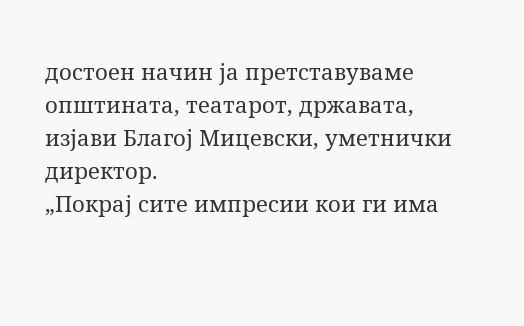достоен начин ја претставуваме општината, театарот, државата, изјави Благој Мицевски, уметнички директор.
„Покрај сите импресии кои ги има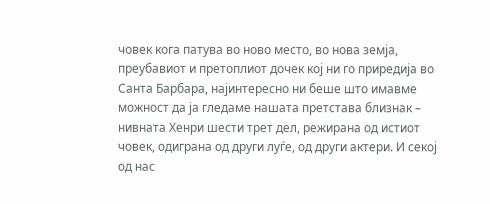човек кога патува во ново место, во нова земја, преубавиот и претоплиот дочек кој ни го приредија во Санта Барбара, најинтересно ни беше што имавме можност да ја гледаме нашата претстава близнак – нивната Хенри шести трет дел, режирана од истиот човек, одиграна од други луѓе, од други актери. И секој од нас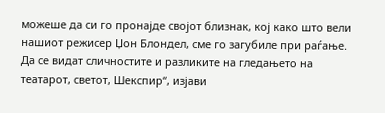можеше да си го пронајде својот близнак, кој како што вели нашиот режисер Џон Блондел, сме го загубиле при раѓање. Да се видат сличностите и разликите на гледањето на театарот, светот, Шекспир“, изјави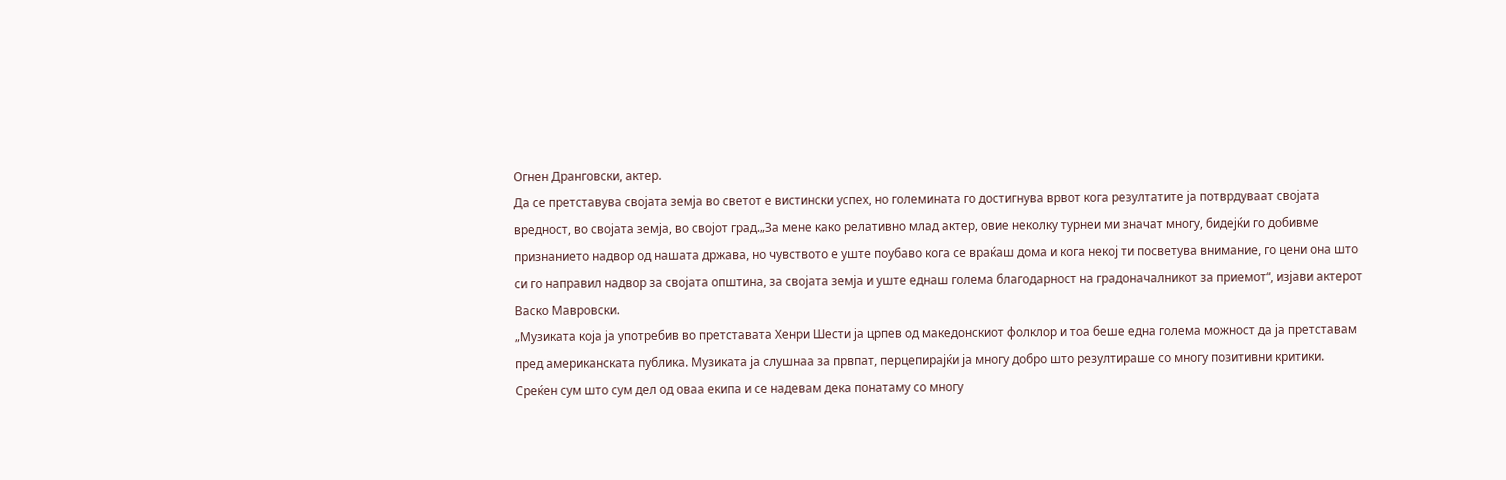Огнен Дранговски, актер.
Да се претставува својата земја во светот е вистински успех, но големината го достигнува врвот кога резултатите ја потврдуваат својата вредност, во својата земја, во својот град.„За мене како релативно млад актер, овие неколку турнеи ми значат многу, бидејќи го добивме признанието надвор од нашата држава, но чувството е уште поубаво кога се враќаш дома и кога некој ти посветува внимание, го цени она што си го направил надвор за својата општина, за својата земја и уште еднаш голема благодарност на градоначалникот за приемот“, изјави актерот Васко Мавровски.
„Музиката која ја употребив во претставата Хенри Шести ја црпев од македонскиот фолклор и тоа беше една голема можност да ја претставам пред американската публика. Музиката ја слушнаа за првпат, перцепирајќи ја многу добро што резултираше со многу позитивни критики. Среќен сум што сум дел од оваа екипа и се надевам дека понатаму со многу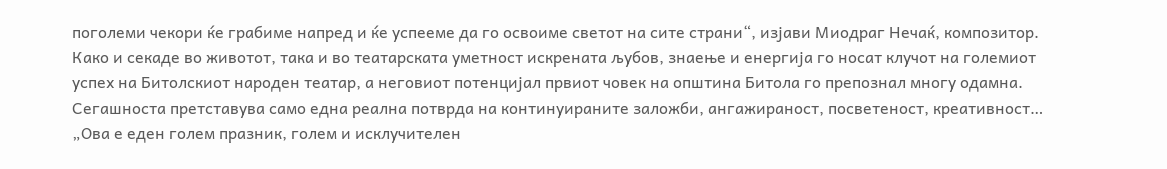поголеми чекори ќе грабиме напред и ќе успееме да го освоиме светот на сите страни“, изјави Миодраг Нечаќ, композитор.
Како и секаде во животот, така и во театарската уметност искрената љубов, знаење и енергија го носат клучот на големиот успех на Битолскиот народен театар, а неговиот потенцијал првиот човек на општина Битола го препознал многу одамна. Сегашноста претставува само една реална потврда на континуираните заложби, ангажираност, посветеност, креативност…
„Ова е еден голем празник, голем и исклучителен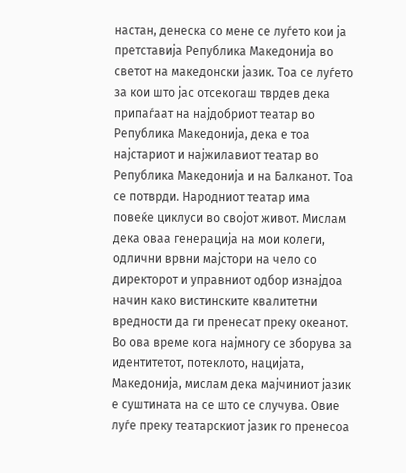настан, денеска со мене се луѓето кои ја претставија Република Македонија во светот на македонски јазик. Тоа се луѓето за кои што јас отсекогаш тврдев дека припаѓаат на најдобриот театар во Република Македонија, дека е тоа најстариот и најжилавиот театар во Република Македонија и на Балканот. Тоа се потврди. Народниот театар има повеќе циклуси во својот живот. Мислам дека оваа генерација на мои колеги, одлични врвни мајстори на чело со директорот и управниот одбор изнајдоа начин како вистинските квалитетни вредности да ги пренесат преку океанот. Во ова време кога најмногу се зборува за идентитетот, потеклото, нацијата, Македонија, мислам дека мајчиниот јазик е суштината на се што се случува. Овие луѓе преку театарскиот јазик го пренесоа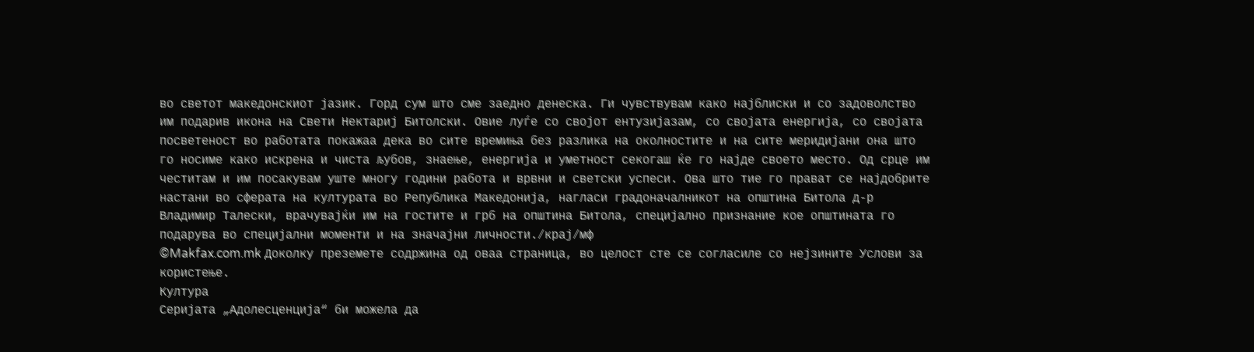во светот македонскиот јазик. Горд сум што сме заедно денеска. Ги чувствувам како најблиски и со задоволство им подарив икона на Свети Нектариј Битолски. Овие луѓе со својот ентузијазам, со својата енергија, со својата посветеност во работата покажаа дека во сите времиња без разлика на околностите и на сите меридијани она што го носиме како искрена и чиста љубов, знаење, енергија и уметност секогаш ќе го најде своето место. Од срце им честитам и им посакувам уште многу години работа и врвни и светски успеси. Ова што тие го прават се најдобрите настани во сферата на културата во Република Македонија, нагласи градоначалникот на општина Битола д-р Владимир Талески, врачувајќи им на гостите и грб на општина Битола, специјално признание кое општината го подарува во специјални моменти и на значајни личности./крај/мф
©Makfax.com.mk Доколку преземете содржина од оваа страница, во целост сте се согласиле со нејзините Услови за користење.
Култура
Серијата „Адолесценција“ би можела да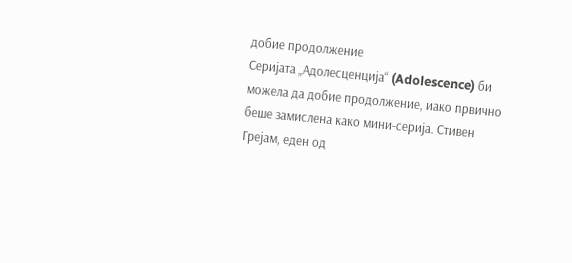добие продолжение
Серијата „Адолесценција“ (Adolescence) би можела да добие продолжение, иако првично беше замислена како мини-серија. Стивен Грејам, еден од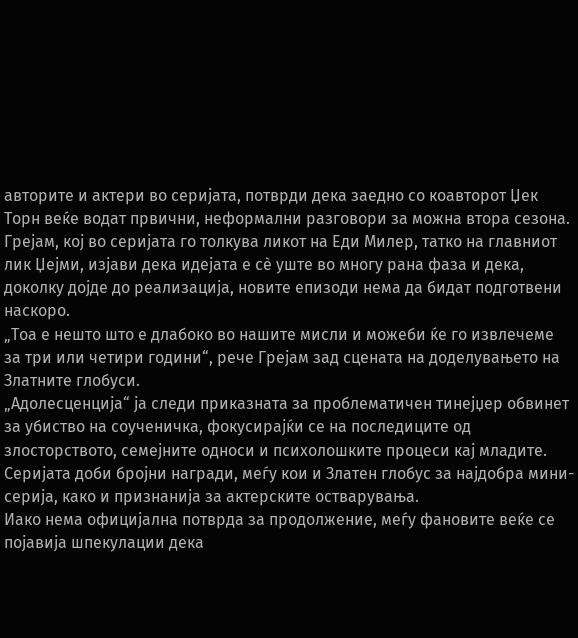авторите и актери во серијата, потврди дека заедно со коавторот Џек Торн веќе водат првични, неформални разговори за можна втора сезона.
Грејам, кој во серијата го толкува ликот на Еди Милер, татко на главниот лик Џејми, изјави дека идејата е сè уште во многу рана фаза и дека, доколку дојде до реализација, новите епизоди нема да бидат подготвени наскоро.
„Тоа е нешто што е длабоко во нашите мисли и можеби ќе го извлечеме за три или четири години“, рече Грејам зад сцената на доделувањето на Златните глобуси.
„Адолесценција“ ја следи приказната за проблематичен тинејџер обвинет за убиство на соученичка, фокусирајќи се на последиците од злосторството, семејните односи и психолошките процеси кај младите. Серијата доби бројни награди, меѓу кои и Златен глобус за најдобра мини-серија, како и признанија за актерските остварувања.
Иако нема официјална потврда за продолжение, меѓу фановите веќе се појавија шпекулации дека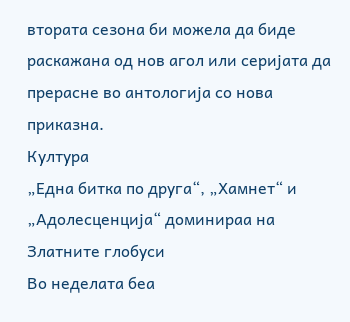втората сезона би можела да биде раскажана од нов агол или серијата да прерасне во антологија со нова приказна.
Култура
„Една битка по друга“, „Хамнет“ и „Адолесценција“ доминираа на Златните глобуси
Во неделата беа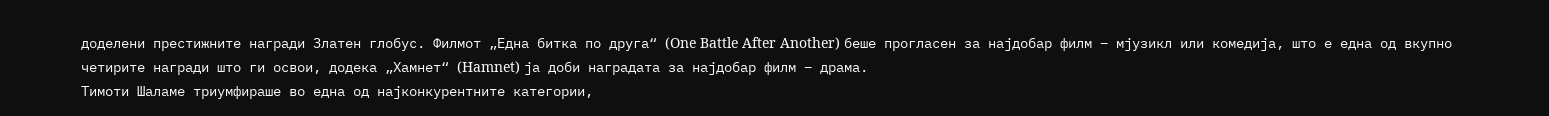доделени престижните награди Златен глобус. Филмот „Една битка по друга“ (One Battle After Another) беше прогласен за најдобар филм – мјузикл или комедија, што е една од вкупно четирите награди што ги освои, додека „Хамнет“ (Hamnet) ја доби наградата за најдобар филм – драма.
Тимоти Шаламе триумфираше во една од најконкурентните категории,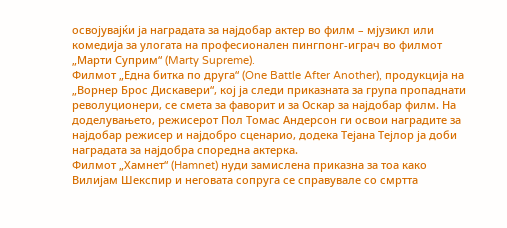освојувајќи ја наградата за најдобар актер во филм – мјузикл или комедија за улогата на професионален пингпонг-играч во филмот „Марти Суприм“ (Marty Supreme).
Филмот „Една битка по друга“ (One Battle After Another), продукција на „Ворнер Брос Дискавери“, кој ја следи приказната за група пропаднати револуционери, се смета за фаворит и за Оскар за најдобар филм. На доделувањето, режисерот Пол Томас Андерсон ги освои наградите за најдобар режисер и најдобро сценарио, додека Тејана Тејлор ја доби наградата за најдобра споредна актерка.
Филмот „Хамнет“ (Hamnet) нуди замислена приказна за тоа како Вилијам Шекспир и неговата сопруга се справувале со смртта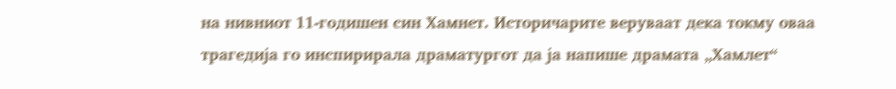на нивниот 11-годишен син Хамнет. Историчарите веруваат дека токму оваа трагедија го инспирирала драматургот да ја напише драмата „Хамлет“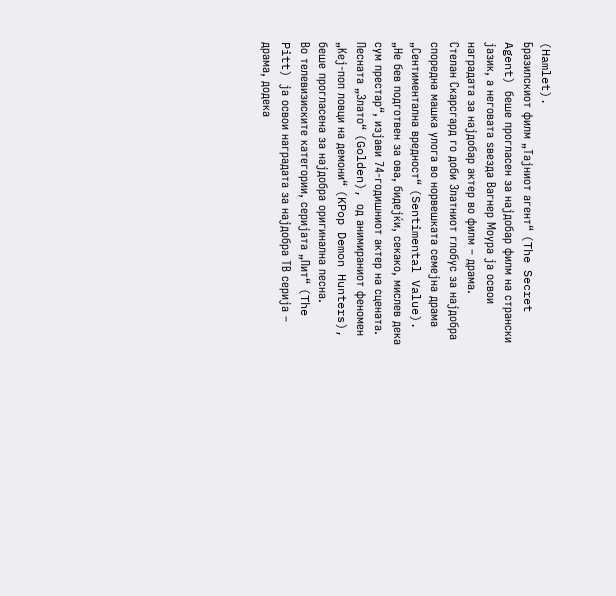(Hamlet).
Бразилскиот филм „Тајниот агент“ (The Secret Agent) беше прогласен за најдобар филм на странски јазик, а неговата ѕвезда Вагнер Моура ја освои наградата за најдобар актер во филм – драма.
Стелан Скарсгард го доби Златниот глобус за најдобра споредна машка улога во норвешката семејна драма „Сентиментална вредност“ (Sentimental Value).
„Не бев подготвен за ова, бидејќи, секако, мислев дека сум престар“, изјави 74-годишниот актер на сцената.
Песната „Злато“ (Golden), од анимираниот феномен „Кеј-поп ловци на демони“ (KPop Demon Hunters), беше прогласена за најдобра оригинална песна.
Во телевизиските категории, серијата „Пит“ (The Pitt) ја освои наградата за најдобра ТВ серија – драма, додека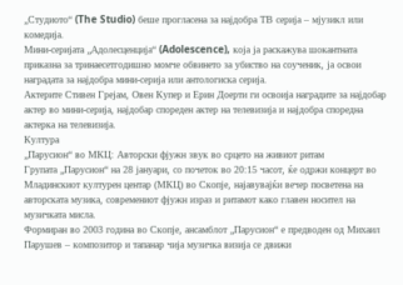„Студиото“ (The Studio) беше прогласена за најдобра ТВ серија – мјузикл или комедија.
Мини-серијата „Адолесценција“ (Adolescence), која ја раскажува шокантната приказна за тринаесетгодишно момче обвинето за убиство на соученик, ја освои наградата за најдобра мини-серија или антологиска серија.
Актерите Стивен Грејам, Овен Купер и Ерин Доерти ги освоија наградите за најдобар актер во мини-серија, најдобар спореден актер на телевизија и најдобра споредна актерка на телевизија.
Култура
„Парусион“ во МКЦ: Авторски фјужн звук во срцето на живиот ритам
Групата „Парусион“ на 28 јануари, со почеток во 20:15 часот, ќе одржи концерт во Младинскиот културен центар (МКЦ) во Скопје, најавувајќи вечер посветена на авторската музика, современиот фјужн израз и ритамот како главен носител на музичката мисла.
Формиран во 2003 година во Скопје, ансамблот „Парусион“ е предводен од Михаил Парушев – композитор и тапанар чија музичка визија се движи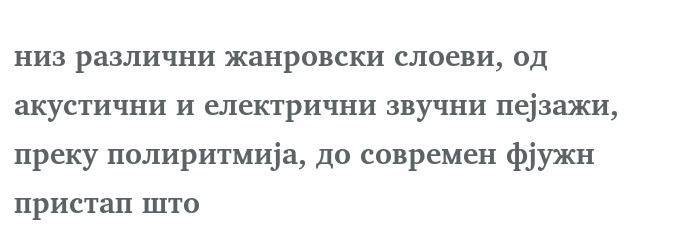низ различни жанровски слоеви, од акустични и електрични звучни пејзажи, преку полиритмија, до современ фјужн пристап што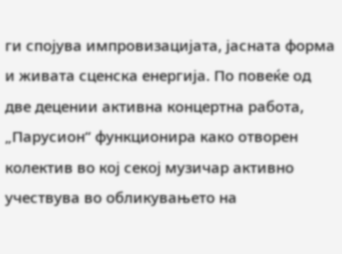ги спојува импровизацијата, јасната форма и живата сценска енергија. По повеќе од две децении активна концертна работа, „Парусион“ функционира како отворен колектив во кој секој музичар активно учествува во обликувањето на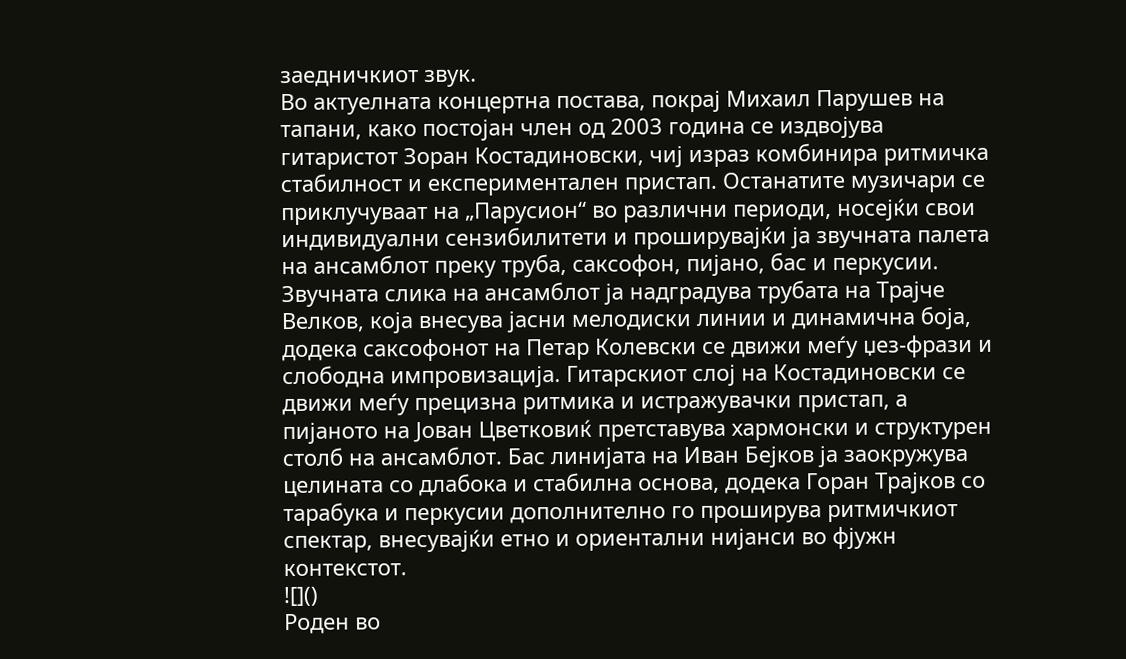заедничкиот звук.
Во актуелната концертна постава, покрај Михаил Парушев на тапани, како постојан член од 2003 година се издвојува гитаристот Зоран Костадиновски, чиј израз комбинира ритмичка стабилност и експериментален пристап. Останатите музичари се приклучуваат на „Парусион“ во различни периоди, носејќи свои индивидуални сензибилитети и проширувајќи ја звучната палета на ансамблот преку труба, саксофон, пијано, бас и перкусии.
Звучната слика на ансамблот ја надградува трубата на Трајче Велков, која внесува јасни мелодиски линии и динамична боја, додека саксофонот на Петар Колевски се движи меѓу џез-фрази и слободна импровизација. Гитарскиот слој на Костадиновски се движи меѓу прецизна ритмика и истражувачки пристап, а пијаното на Јован Цветковиќ претставува хармонски и структурен столб на ансамблот. Бас линијата на Иван Бејков ја заокружува целината со длабока и стабилна основа, додека Горан Трајков со тарабука и перкусии дополнително го проширува ритмичкиот спектар, внесувајќи етно и ориентални нијанси во фјужн контекстот.
![]()
Роден во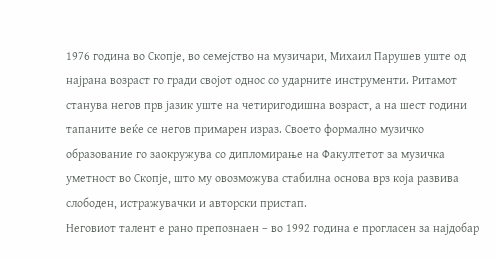1976 година во Скопје, во семејство на музичари, Михаил Парушев уште од најрана возраст го гради својот однос со ударните инструменти. Ритамот станува негов прв јазик уште на четиригодишна возраст, а на шест години тапаните веќе се негов примарен израз. Своето формално музичко образование го заокружува со дипломирање на Факултетот за музичка уметност во Скопје, што му овозможува стабилна основа врз која развива слободен, истражувачки и авторски пристап.
Неговиот талент е рано препознаен – во 1992 година е прогласен за најдобар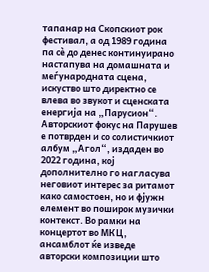тапанар на Скопскиот рок фестивал, а од 1989 година па сè до денес континуирано настапува на домашната и меѓународната сцена, искуство што директно се влева во звукот и сценската енергија на „Парусион“.
Авторскиот фокус на Парушев е потврден и со солистичкиот албум „Агол“, издаден во 2022 година, кој дополнително го нагласува неговиот интерес за ритамот како самостоен, но и фјужн елемент во поширок музички контекст. Во рамки на концертот во МКЦ, ансамблот ќе изведе авторски композиции што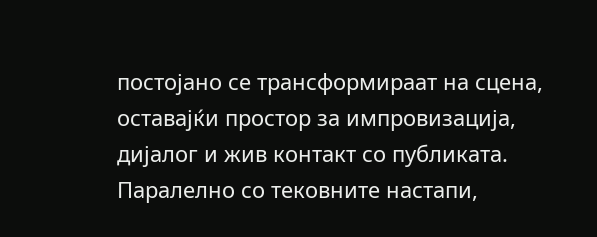постојано се трансформираат на сцена, оставајќи простор за импровизација, дијалог и жив контакт со публиката.
Паралелно со тековните настапи,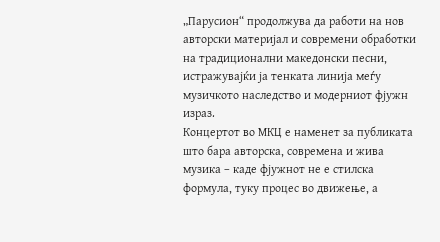„Парусион“ продолжува да работи на нов авторски материјал и современи обработки на традиционални македонски песни, истражувајќи ја тенката линија меѓу музичкото наследство и модерниот фјужн израз.
Концертот во МКЦ е наменет за публиката што бара авторска, современа и жива музика – каде фјужнот не е стилска формула, туку процес во движење, а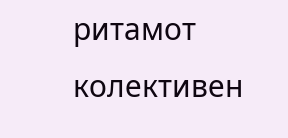ритамот колективен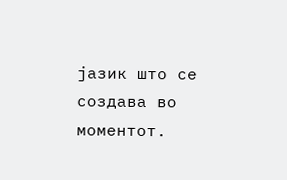јазик што се создава во моментот.